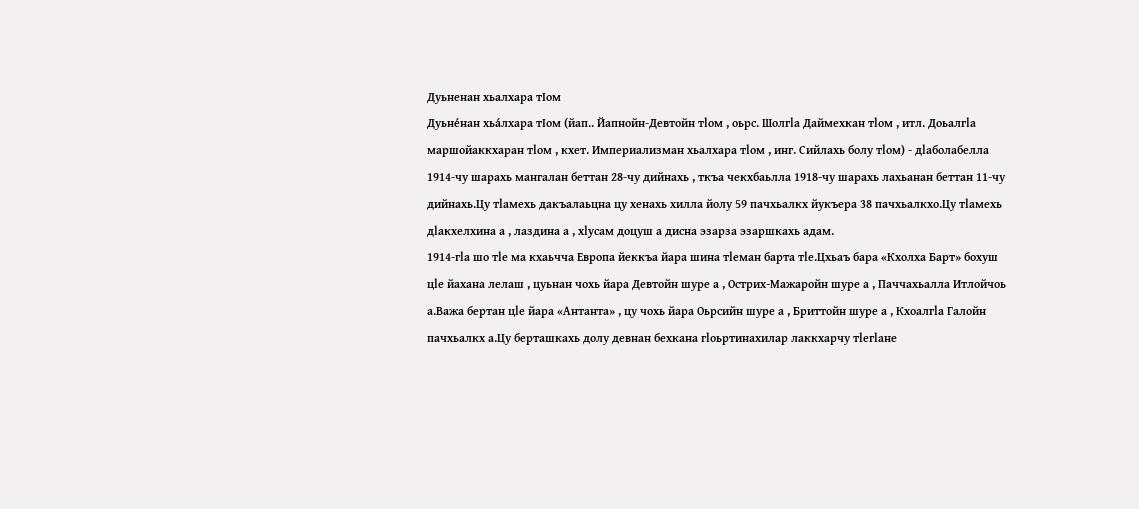Дуьненан хьалхара тӀом
Дуьне́нан хьа́лхара тӀом (йап.. Йапнойн-Девтойн тloм , оьрс. Шолгla Даймехкан тloм , итл. Доьалгla маршойаккхаран тloм , кхет. Империализман хьалхара тloм , инг. Сийлахь болу тloм) - дlaболабелла 1914-чу шарахь мангалан беттан 28-чу дийнахь , ткъа чекхбаьлла 1918-чу шарахь лахьанан беттан 11-чу дийнахь.Цу тlaмехь дакъалаьцна цу хенахь хилла йолу 59 пачхьалкх йукъера 38 пачхьалкхо.Цу тlaмехь дlaкхелхина а , лаздина а , хlyсам доцуш а дисна эзарза эзаршкахь адам.
1914-гla шо тle ма кхаьчча Европа йеккъа йара шина тleман барта тle.Цхьаъ бара «Кхолха Барт» бохуш цle йахана лелаш , цуьнан чохь йара Девтойн шуре а , Острих-Мажаройн шуре а , Паччахьалла Итлойчоь а.Важа бертан цle йара «Антанта» , цу чохь йара Оьрсийн шуре а , Бриттойн шуре а , Кхоалгla Галойн пачхьалкх а.Цу берташкахь долу девнан бехкана гloьртинахилар лаккхарчу тleгlaне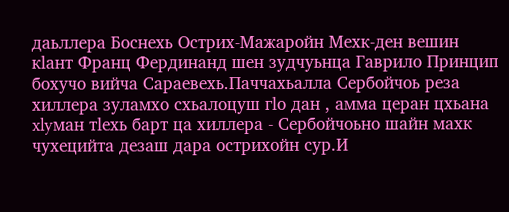даьллера Боснехь Острих-Мажаройн Мехк-ден вешин кlaнт Франц Фердинанд шен зудчуьнца Гаврило Принцип бохучо вийча Сараевехь.Паччахьалла Сербойчоь реза хиллера зуламхо схьалоцуш гlo дан , амма церан цхьана xlyман тleхь барт ца хиллера - Сербойчоьно шайн махк чухецийта дезаш дара острихойн сур.И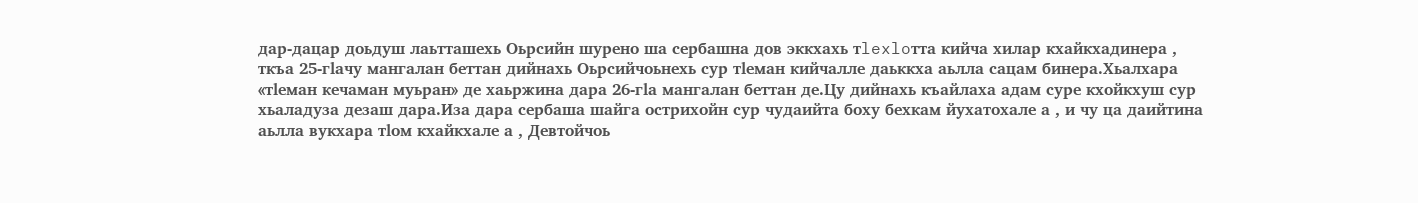дар-дацар доьдуш лаьтташехь Оьрсийн шурено ша сербашна дов эккхахь тlexloтта кийча хилар кхайкхадинера , ткъа 25-гlaчу мангалан беттан дийнахь Оьрсийчоьнехь сур тleман кийчалле даьккха аьлла сацам бинера.Хьалхара «тleман кечаман муьран» де хаьржина дара 26-гla мангалан беттан де.Цу дийнахь къайлаха адам суре кхойкхуш сур хьаладуза дезаш дара.Иза дара сербаша шайга острихойн сур чудаийта боху бехкам йухатохале а , и чу ца даийтина аьлла вукхара тloм кхайкхале а , Девтойчоь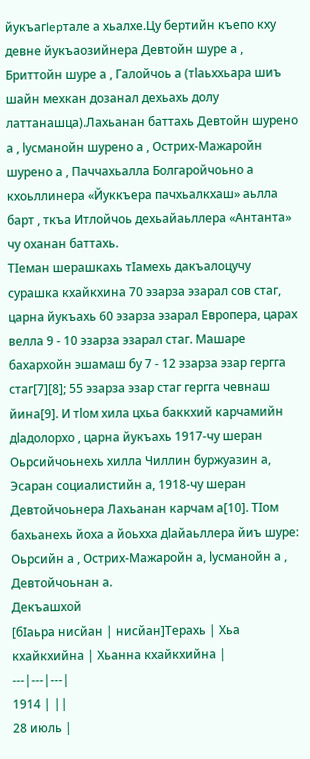йукъагlepтале а хьалхе.Цу бертийн къепо кху девне йукъаозийнера Девтойн шуре а , Бриттойн шуре а , Галойчоь а (тlaьххьара шиъ шайн мехкан дозанал дехьахь долу латтанашца).Лахьанан баттахь Девтойн шурено а , lyсманойн шурено а , Острих-Мажаройн шурено а , Паччахьалла Болгаройчоьно а кхоьллинера «Йуккъера пачхьалкхаш» аьлла барт , ткъа Итлойчоь дехьайаьллера «Антанта» чу оханан баттахь.
ТӀеман шерашкахь тӀамехь дакъалоцучу сурашка кхайкхина 70 эзарза эзарал сов стаг, царна йукъахь 60 эзарза эзарал Европера, царах велла 9 - 10 эзарза эзарал стаг. Машаре бахархойн эшамаш бу 7 - 12 эзарза эзар гергга стаг[7][8]; 55 эзарза эзар стаг гергга чевнаш йина[9]. И тloм хила цхьа баккхий карчамийн дlадолорхо , царна йукъахь 1917-чу шеран Оьрсийчоьнехь хилла Чиллин буржуазин а, Эсаран социалистийн а, 1918-чу шеран Девтойчоьнера Лахьанан карчам а[10]. ТӀом бахьанехь йоха а йоьхха дlaйаьллера йиъ шуре: Оьрсийн а , Острих-Мажаройн а, lyсманойн а , Девтойчоьнан а.
Декъашхой
[бӀаьра нисйан | нисйан]Терахь | Хьа кхайкхийна | Хьанна кхайкхийна |
---|---|---|
1914 | ||
28 июль |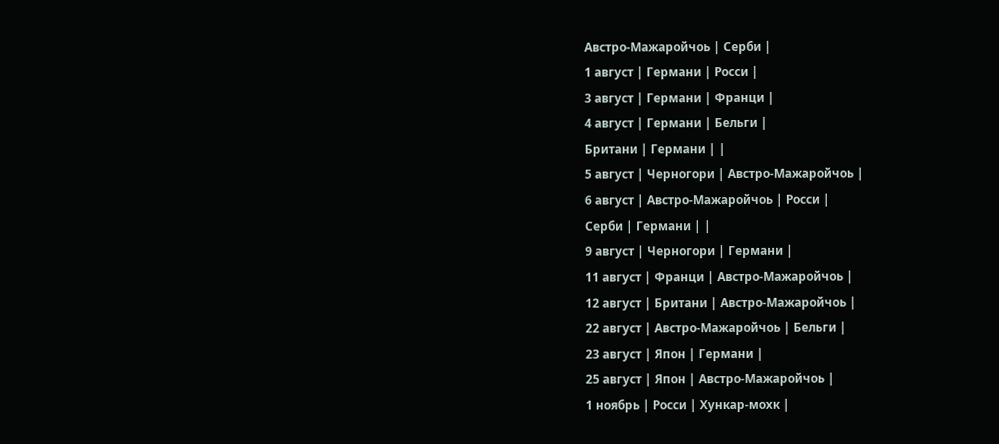Австро-Мажаройчоь | Серби |
1 август | Германи | Росси |
3 август | Германи | Франци |
4 август | Германи | Бельги |
Британи | Германи | |
5 август | Черногори | Австро-Мажаройчоь |
6 август | Австро-Мажаройчоь | Росси |
Серби | Германи | |
9 август | Черногори | Германи |
11 август | Франци | Австро-Мажаройчоь |
12 август | Британи | Австро-Мажаройчоь |
22 август | Австро-Мажаройчоь | Бельги |
23 август | Япон | Германи |
25 август | Япон | Австро-Мажаройчоь |
1 ноябрь | Росси | Хункар-мохк |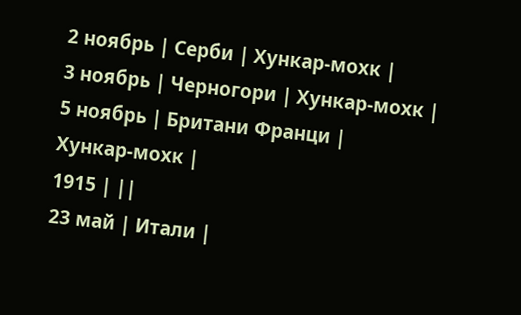2 ноябрь | Серби | Хункар-мохк |
3 ноябрь | Черногори | Хункар-мохк |
5 ноябрь | Британи Франци |
Хункар-мохк |
1915 | ||
23 май | Итали |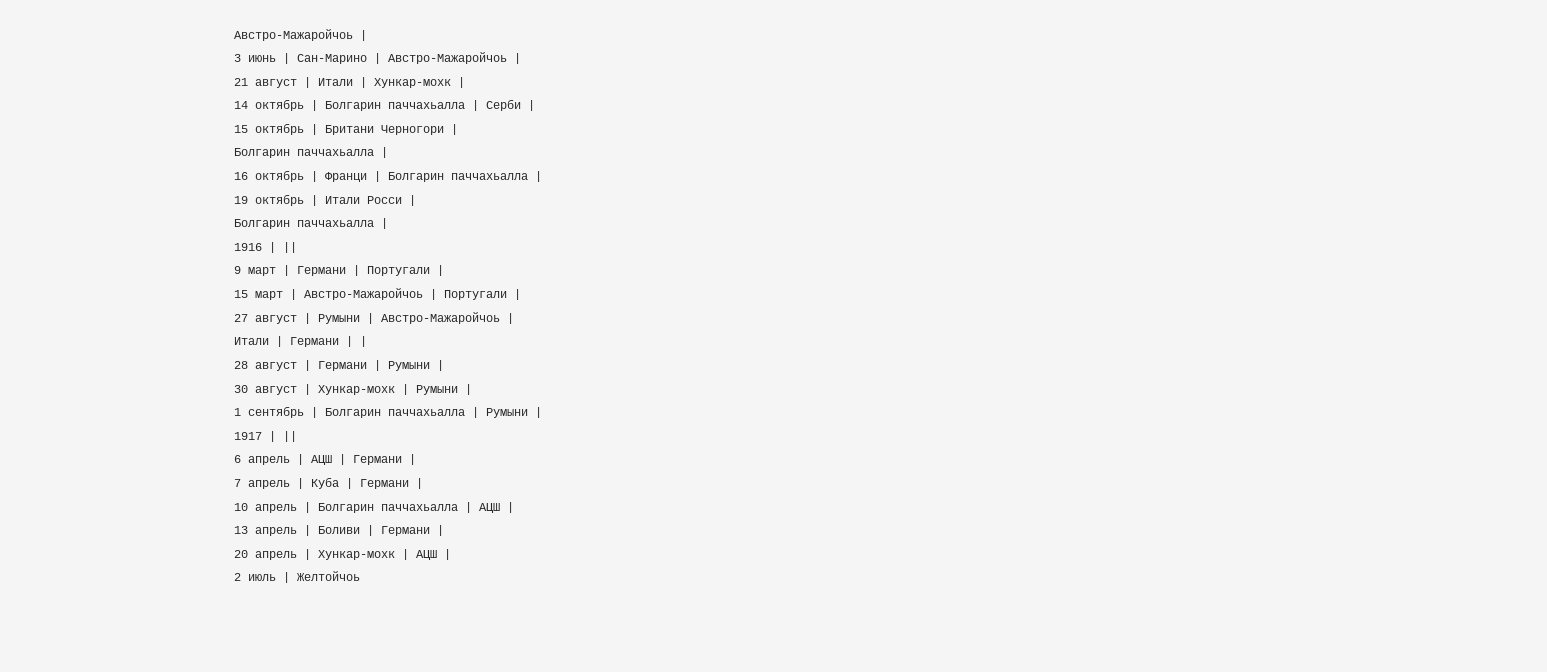Австро-Мажаройчоь |
3 июнь | Сан-Марино | Австро-Мажаройчоь |
21 август | Итали | Хункар-мохк |
14 октябрь | Болгарин паччахьалла | Серби |
15 октябрь | Британи Черногори |
Болгарин паччахьалла |
16 октябрь | Франци | Болгарин паччахьалла |
19 октябрь | Итали Росси |
Болгарин паччахьалла |
1916 | ||
9 март | Германи | Португали |
15 март | Австро-Мажаройчоь | Португали |
27 август | Румыни | Австро-Мажаройчоь |
Итали | Германи | |
28 август | Германи | Румыни |
30 август | Хункар-мохк | Румыни |
1 сентябрь | Болгарин паччахьалла | Румыни |
1917 | ||
6 апрель | АЦШ | Германи |
7 апрель | Куба | Германи |
10 апрель | Болгарин паччахьалла | АЦШ |
13 апрель | Боливи | Германи |
20 апрель | Хункар-мохк | АЦШ |
2 июль | Желтойчоь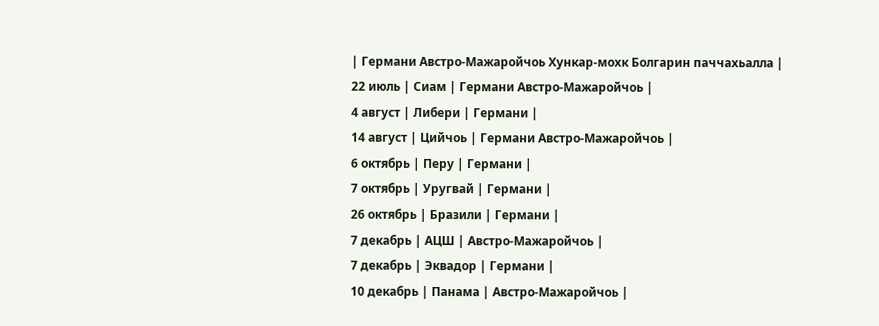| Германи Австро-Мажаройчоь Хункар-мохк Болгарин паччахьалла |
22 июль | Сиам | Германи Австро-Мажаройчоь |
4 август | Либери | Германи |
14 август | Цийчоь | Германи Австро-Мажаройчоь |
6 октябрь | Перу | Германи |
7 октябрь | Уругвай | Германи |
26 октябрь | Бразили | Германи |
7 декабрь | АЦШ | Австро-Мажаройчоь |
7 декабрь | Эквадор | Германи |
10 декабрь | Панама | Австро-Мажаройчоь |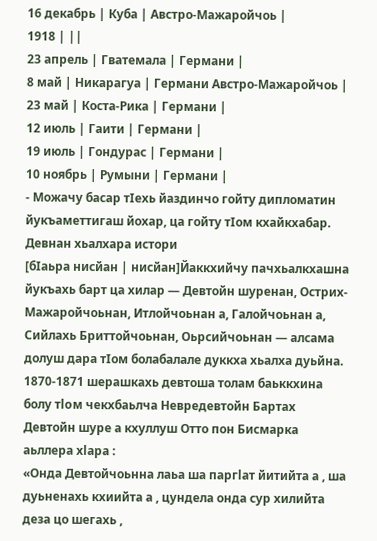16 декабрь | Куба | Австро-Мажаройчоь |
1918 | ||
23 апрель | Гватемала | Германи |
8 май | Никарагуа | Германи Австро-Мажаройчоь |
23 май | Коста-Рика | Германи |
12 июль | Гаити | Германи |
19 июль | Гондурас | Германи |
10 ноябрь | Румыни | Германи |
- Можачу басар тӀехь йаздинчо гойту дипломатин йукъаметтигаш йохар, ца гойту тӀом кхайкхабар.
Девнан хьалхара истори
[бӀаьра нисйан | нисйан]Йаккхийчу пачхьалкхашна йукъахь барт ца хилар — Девтойн шуренан, Острих-Мажаройчоьнан, Итлойчоьнан а, Галойчоьнан а, Сийлахь Бриттойчоьнан, Оьрсийчоьнан — алсама долуш дара тӀом болабалале дуккха хьалха дуьйна.
1870-1871 шерашкахь девтоша толам баьккхина болу тloм чекхбаьлча Невредевтойн Бартах Девтойн шуре а кхуллуш Отто пон Бисмарка аьллера xlapa :
«Онда Девтойчоьнна лаьа ша паргlaт йитийта а , ша дуьненахь кхиийта а , цундела онда сур хилийта деза цо шегахь ,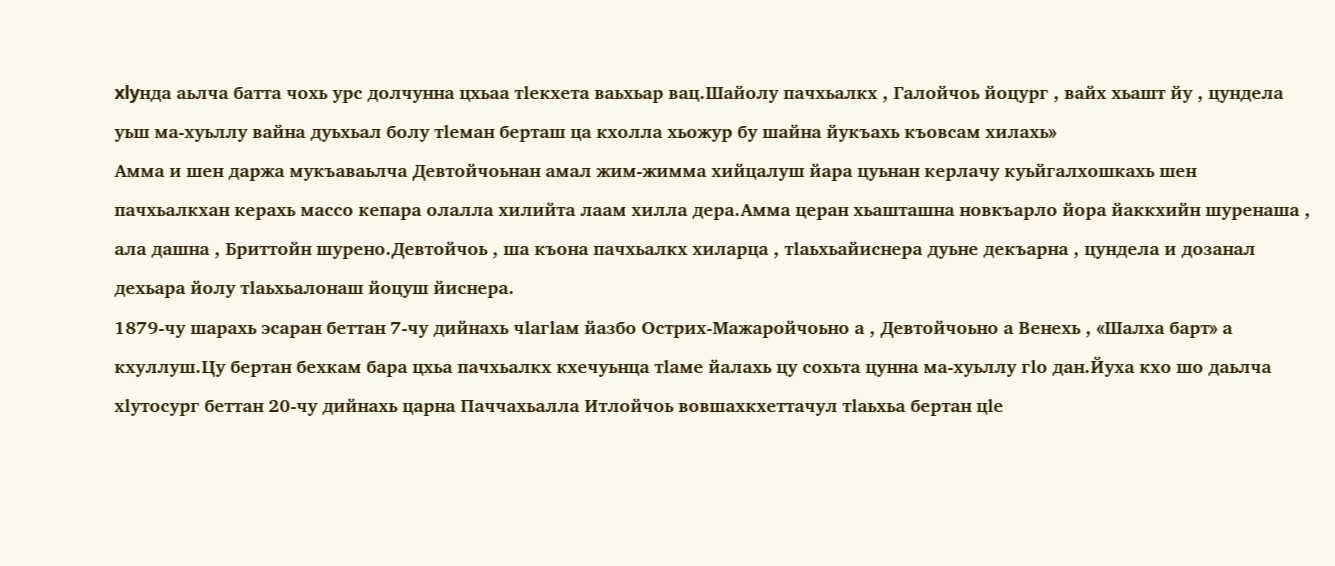xlyнда аьлча батта чохь урс долчунна цхьаа тleкхета ваьхьар вац.Шайолу пачхьалкх , Галойчоь йоцург , вайх хьашт йу , цундела уьш ма-хуьллу вайна дуьхьал болу тleман берташ ца кхолла хьожур бу шайна йукъахь къовсам хилахь»
Амма и шен даржа мукъаваьлча Девтойчоьнан амал жим-жимма хийцалуш йара цуьнан керлачу куьйгалхошкахь шен пачхьалкхан керахь массо кепара олалла хилийта лаам хилла дера.Амма церан хьашташна новкъарло йора йаккхийн шуренаша , ала дашна , Бриттойн шурено.Девтойчоь , ша къона пачхьалкх хиларца , тlaьхьайиснера дуьне декъарна , цундела и дозанал дехьара йолу тlaьхьалонаш йоцуш йиснера.
1879-чу шарахь эсаран беттан 7-чу дийнахь чlaгlaм йазбо Острих-Мажаройчоьно а , Девтойчоьно а Венехь , «Шалха барт» а кхуллуш.Цу бертан бехкам бара цхьа пачхьалкх кхечуьнца тlaме йалахь цу сохьта цунна ма-хуьллу гlo дан.Йуха кхо шо даьлча хlyтосург беттан 20-чу дийнахь царна Паччахьалла Итлойчоь вовшахкхеттачул тlaьхьа бертан цle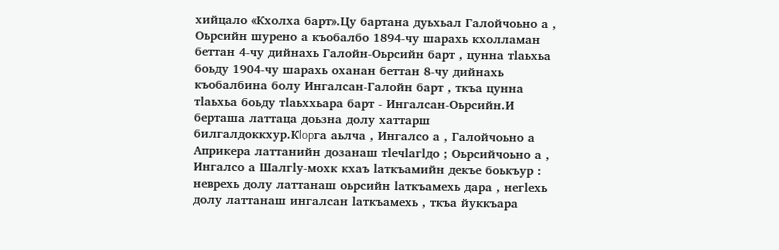хийцало «Кхолха барт».Цу бартана дуьхьал Галойчоьно а , Оьрсийн шурено а къобалбо 1894-чу шарахь кхолламан беттан 4-чу дийнахь Галойн-Оьрсийн барт , цунна тlaьхьа боьду 1904-чу шарахь оханан беттан 8-чу дийнахь къобалбина болу Ингалсан-Галойн барт , ткъа цунна тlaьхьа боьду тlaьххьара барт - Ингалсан-Оьрсийн.И берташа латтаца доьзна долу хаттарш билгалдоккхур.Кlopга аьлча , Ингалсо а , Галойчоьно а Априкера латтанийн дозанаш тleчlaгlдо ; Оьрсийчоьно а , Ингалсо а Шалгly-мохк кхаъ laткъамийн декъе боькъур : неврехь долу латтанаш оьрсийн laткъамехь дара , негleхь долу латтанаш ингалсан laткъамехь , ткъа йуккъара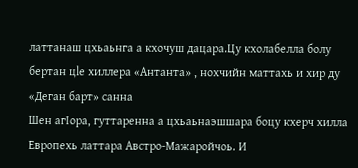латтанаш цхьаьнга а кхочуш дацара.Цу кхолабелла болу бертан цle хиллера «Антанта» , нохчийн маттахь и хир ду «Деган барт» санна
Шен агӀора, гуттаренна а цхьаьнаэшшара боцу кхерч хилла Европехь латтара Австро-Мажаройчоь. И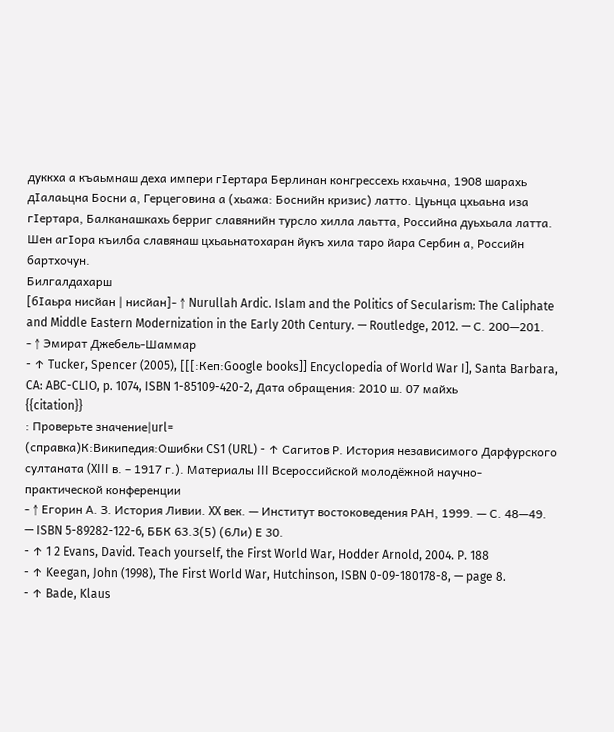дуккха а къаьмнаш деха импери гӀертара Берлинан конгрессехь кхаьчна, 1908 шарахь дӀалаьцна Босни а, Герцеговина а (хьажа: Боснийн кризис) латто. Цуьнца цхьаьна иза гӀертара, Балканашкахь берриг славянийн турсло хилла лаьтта, Российна дуьхьала латта. Шен агӀора къилба славянаш цхьаьнатохаран йукъ хила таро йара Сербин а, Российн бартхочун.
Билгалдахарш
[бӀаьра нисйан | нисйан]- ↑ Nurullah Ardic. Islam and the Politics of Secularism: The Caliphate and Middle Eastern Modernization in the Early 20th Century. — Routledge, 2012. — С. 200—201.
- ↑ Эмират Джебель-Шаммар
- ↑ Tucker, Spencer (2005), [[[:Кеп:Google books]] Encyclopedia of World War I], Santa Barbara, CA: ABC-CLIO, p. 1074, ISBN 1-85109-420-2, Дата обращения: 2010 ш. 07 майхь
{{citation}}
: Проверьте значение|url=
(справка)К:Википедия:Ошибки CS1 (URL) - ↑ Сагитов Р. История независимого Дарфурского султаната (XIII в. – 1917 г.). Материалы III Всероссийской молодёжной научно-практической конференции
- ↑ Егорин А. З. История Ливии. XX век. — Институт востоковедения РАН, 1999. — С. 48—49. — ISBN 5-89282-122-6, ББК 63.3(5) (6Ли) Е 30.
- ↑ 1 2 Evans, David. Teach yourself, the First World War, Hodder Arnold, 2004. P. 188
- ↑ Keegan, John (1998), The First World War, Hutchinson, ISBN 0-09-180178-8, — page 8.
- ↑ Bade, Klaus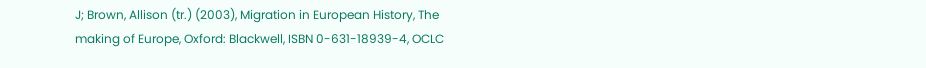J; Brown, Allison (tr.) (2003), Migration in European History, The making of Europe, Oxford: Blackwell, ISBN 0-631-18939-4, OCLC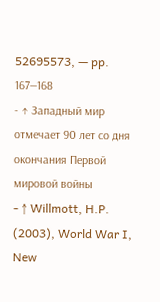52695573, — pp. 167—168
- ↑ Западный мир отмечает 90 лет со дня окончания Первой мировой войны
- ↑ Willmott, H.P. (2003), World War I, New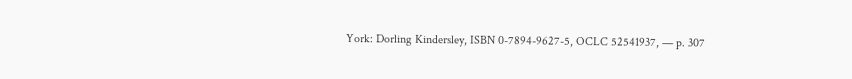York: Dorling Kindersley, ISBN 0-7894-9627-5, OCLC 52541937, — p. 307